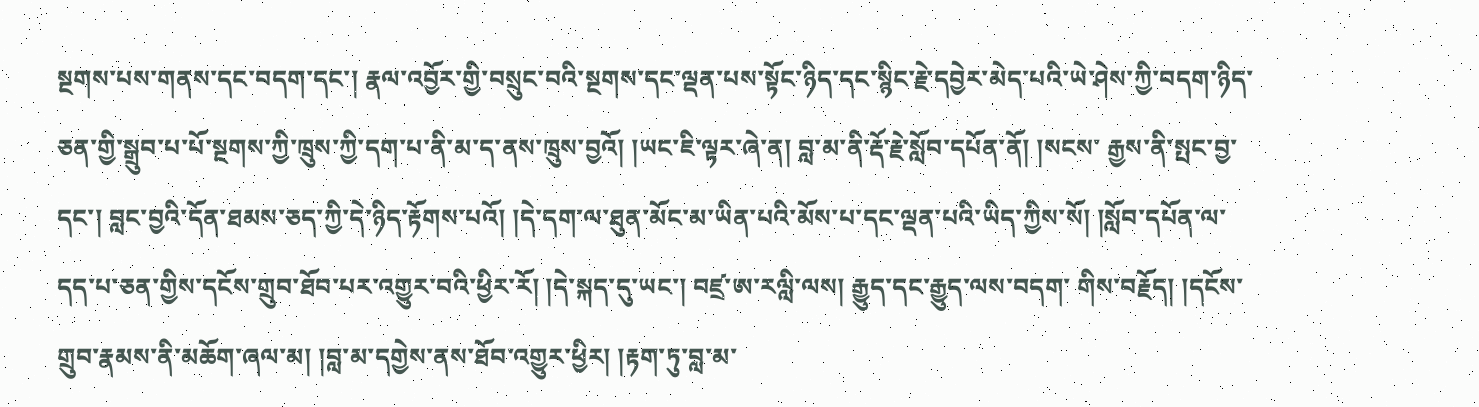སྔགས་པས་གནས་དང་བདག་དང་། རྣལ་འབྱོར་གྱི་བསྲུང་བའི་སྔགས་དང་ལྡན་པས་སྟོང་ཉིད་དང་སྙིང་རྗེ་དབྱེར་མེད་པའི་ཡེ་ཤེས་ཀྱི་བདག་ཉིད་ཅན་གྱི་སྒྲུབ་པ་པོ་སྔགས་ཀྱི་ཁྲུས་ཀྱི་དག་པ་ནི་མ་ད་ནས་ཁྲུས་བྱའོ། །ཡང་ཇི་ལྟར་ཞེ་ན། བླ་མ་ནི་རྡོ་རྗེ་སློབ་དཔོན་ནོ། །སངས་ རྒྱས་ནི་སྤང་བྱ་དང་། བླང་བྱའི་དོན་ཐམས་ཅད་ཀྱི་དེ་ཉིད་རྟོགས་པའོ། །དེ་དག་ལ་ཐུན་མོང་མ་ཡིན་པའི་མོས་པ་དང་ལྡན་པའི་ཡིད་ཀྱིས་སོ། །སློབ་དཔོན་ལ་དད་པ་ཅན་གྱིས་དངོས་གྲུབ་ཐོབ་པར་འགྱུར་བའི་ཕྱིར་རོ། །དེ་སྐད་དུ་ཡང་། བཛྲ་ཨ་རལླི་ལས། རྒྱུད་དང་རྒྱུད་ལས་བདག་ གིས་བརྗོད། །དངོས་གྲུབ་རྣམས་ནི་མཆོག་ཞལ་མ། །བླ་མ་དགྱེས་ནས་ཐོབ་འགྱུར་ཕྱིར། །རྟག་ཏུ་བླ་མ་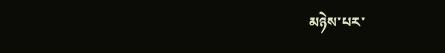མཉེས་པར་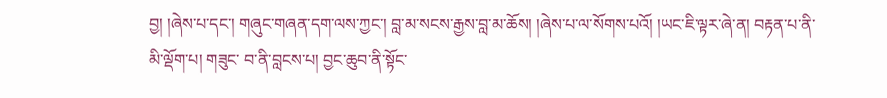བྱ། །ཞེས་པ་དང་། གཞུང་གཞན་དག་ལས་ཀྱང་། བླ་མ་སངས་རྒྱས་བླ་མ་ཆོས། །ཞེས་པ་ལ་སོགས་པའོ། །ཡང་ཇི་ལྟར་ཞེ་ན། བརྟན་པ་ནི་མི་ལྡོག་པ། གཟུང་ བ་ནི་བླངས་པ། བྱང་ཆུབ་ནི་སྟོང་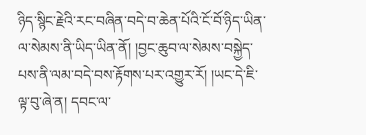ཉིད་སྙིང་རྗེའི་རང་བཞིན་བདེ་བ་ཆེན་པོའི་ངོ་བོ་ཉིད་ཡིན་ལ་སེམས་ནི་ཡིད་ཡིན་ནོ། །བྱང་ཆུབ་ལ་སེམས་བསྐྱེད་པས་ནི་ལམ་བདེ་བས་རྟོགས་པར་འགྱུར་རོ། །ཡང་དེ་ཇི་ལྟ་བུ་ཞེ་ན། དབང་ལ་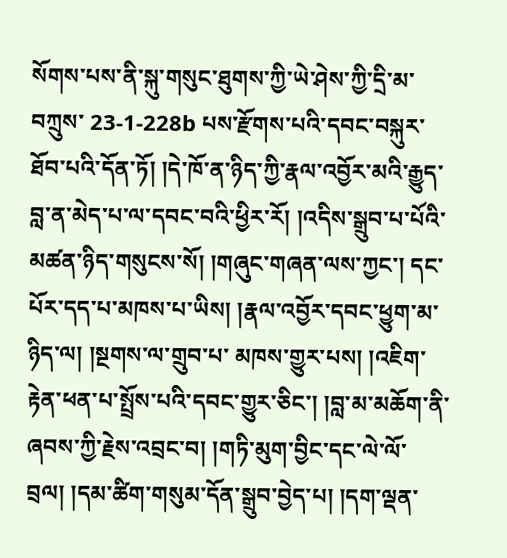སོགས་པས་ནི་སྐུ་གསུང་ཐུགས་ཀྱི་ཡེ་ཤེས་ཀྱི་དྲི་མ་བཀྲུས་ 23-1-228b པས་རྫོགས་པའི་དབང་བསྐུར་ཐོབ་པའི་དོན་ཏོ། །དེ་ཁོ་ན་ཉིད་ཀྱི་རྣལ་འབྱོར་མའི་རྒྱུད་བླ་ན་མེད་པ་ལ་དབང་བའི་ཕྱིར་རོ། །འདིས་སྒྲུབ་པ་པོའི་མཚན་ཉིད་གསུངས་སོ། །གཞུང་གཞན་ལས་ཀྱང་། དང་པོར་དད་པ་མཁས་པ་ཡིས། །རྣལ་འབྱོར་དབང་ཕྱུག་མ་ཉིད་ལ། །སྔགས་ལ་གྲུབ་པ་ མཁས་གྱུར་པས། །འཇིག་རྟེན་ཕན་པ་སྤྲོས་པའི་དབང་གྱུར་ཅིང་། །བླ་མ་མཆོག་ནི་ཞབས་ཀྱི་རྗེས་འབྲང་བ། །གཏི་མུག་བྱིང་དང་ལེ་ལོ་བྲལ། །དམ་ཚིག་གསུམ་དོན་སྒྲུབ་བྱེད་པ། །དག་ལྡན་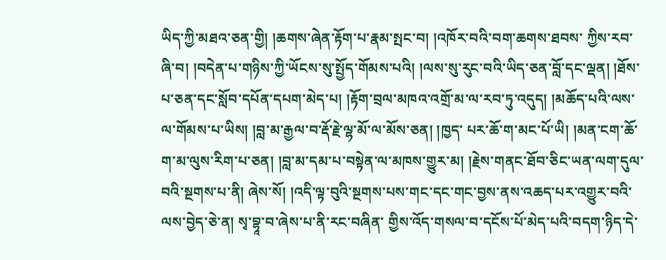ཡིད་ཀྱི་མཐའ་ཅན་གྱི། །ཆགས་ཞེན་རྟོག་པ་རྣམ་སྤང་བ། །འཁོར་བའི་བག་ཆགས་ཐབས་ ཀྱིས་རབ་ཞི་བ། །བདེན་པ་གཉིས་ཀྱི་ཡོངས་སུ་སྤྱོད་གོམས་པའི། །ལས་སུ་རུང་བའི་ཡིད་ཅན་བློ་དང་ལྡན། །ཐོས་པ་ཅན་དང་སློབ་དཔོན་དཔག་མེད་པ། །རྟོག་བྲལ་མཁའ་འགྲོ་མ་ལ་རབ་ཏུ་འདུད། །མཆོད་པའི་ལས་ལ་གོམས་པ་ཡིས། །བླ་མ་རྒྱལ་བ་རྡོ་རྗེ་ལྷ་མོ་ལ་མོས་ཅན། །ཁྱད་ པར་ཆོ་ག་མང་པོ་ཡི། །མན་ངག་ཆོ་ག་མ་ལུས་རིག་པ་ཅན། །བླ་མ་དམ་པ་བསྟེན་ལ་མཁས་གྱུར་མ། །རྗེས་གནང་ཐོབ་ཅིང་ཡན་ལག་དུལ་བའི་སྔགས་པ་ནི། ཞེས་སོ། །འདི་ལྟ་བུའི་སྔགས་པས་གང་དང་གང་བྱས་ནས་འཆད་པར་འགྱུར་བའི་ལས་བྱེད་ཅེ་ན། སྭ་བྷཱ་བ་ཞེས་པ་ནི་རང་བཞིན་ གྱིས་འོད་གསལ་བ་དངོས་པོ་མེད་པའི་བདག་ཉིད་དེ་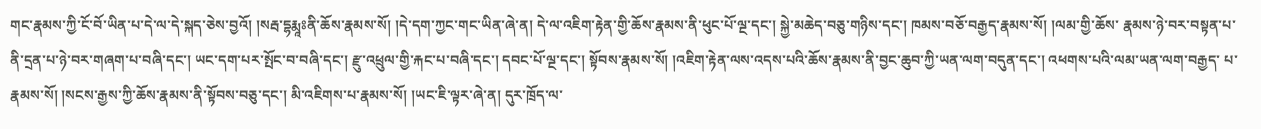གང་རྣམས་ཀྱི་ངོ་བོ་ཡིན་པ་དེ་ལ་དེ་སྐད་ཅེས་བྱའོ། །སརྦ་དྷརྨཱཿནི་ཆོས་རྣམས་སོ། །དེ་དག་ཀྱང་གང་ཡིན་ཞེ་ན། དེ་ལ་འཇིག་རྟེན་གྱི་ཆོས་རྣམས་ནི་ཕུང་པོ་ལྔ་དང་། སྐྱེ་མཆེད་བཅུ་གཉིས་དང་། ཁམས་བཅོ་བརྒྱད་རྣམས་སོ། །ལམ་གྱི་ཆོས་ རྣམས་ཉེ་བར་བསྟན་པ་ནི་དྲན་པ་ཉེ་བར་གཞག་པ་བཞི་དང་། ཡང་དག་པར་སྤོང་བ་བཞི་དང་། རྫུ་འཕྲུལ་གྱི་རྐང་པ་བཞི་དང་། དབང་པོ་ལྔ་དང་། སྟོབས་རྣམས་སོ། །འཇིག་རྟེན་ལས་འདས་པའི་ཆོས་རྣམས་ནི་བྱང་ཆུབ་ཀྱི་ཡན་ལག་བདུན་དང་། འཕགས་པའི་ལམ་ཡན་ལག་བརྒྱད་ པ་རྣམས་སོ། །སངས་རྒྱས་ཀྱི་ཆོས་རྣམས་ནི་སྟོབས་བཅུ་དང་། མི་འཇིགས་པ་རྣམས་སོ། །ཡང་ཇི་ལྟར་ཞེ་ན། དུར་ཁྲོད་ལ་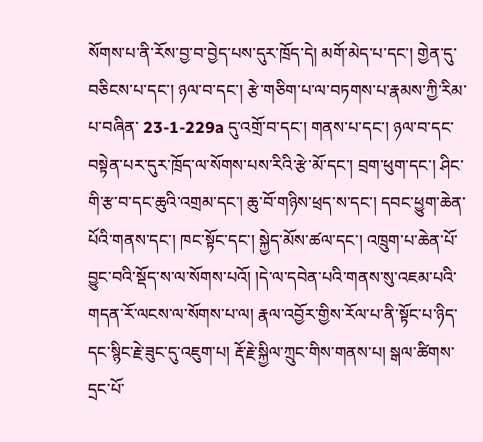སོགས་པ་ནི་རོས་བྱ་བ་བྱེད་པས་དུར་ཁྲོད་དེ། མགོ་མེད་པ་དང་། གྱེན་དུ་བཅིངས་པ་དང་། ཉལ་བ་དང་། རྩེ་གཅིག་པ་ལ་བཏགས་པ་རྣམས་ཀྱི་རིམ་པ་བཞིན་ 23-1-229a དུ་འགྲོ་བ་དང་། གནས་པ་དང་། ཉལ་བ་དང་བསྟེན་པར་དུར་ཁྲོད་ལ་སོགས་པས་རིའི་རྩེ་མོ་དང་། བྲག་ཕུག་དང་། ཤིང་གི་རྩ་བ་དང་ཆུའི་འགྲམ་དང་། ཆུ་བོ་གཉིས་ཕྲད་ས་དང་། དབང་ཕྱུག་ཆེན་པོའི་གནས་དང་། ཁང་སྟོང་དང་། སྐྱེད་མོས་ཚལ་དང་། འཁྲུག་པ་ཆེན་པོ་ བྱུང་བའི་སྡོད་ས་ལ་སོགས་པའོ། །དེ་ལ་དབེན་པའི་གནས་སུ་འཇམ་པའི་གདན་རོ་ལངས་ལ་སོགས་པ་ལ། རྣལ་འབྱོར་གྱིས་རོལ་པ་ནི་སྟོང་པ་ཉིད་དང་སྙིང་རྗེ་ཟུང་དུ་འཇུག་པ། རྡོ་རྗེ་སྐྱིལ་ཀྲུང་གིས་གནས་པ། སྒལ་ཚིགས་དྲང་པོ་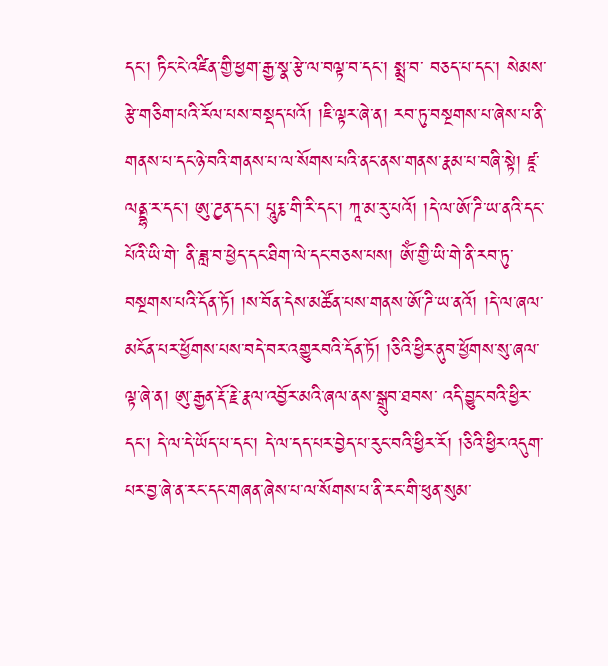དང་། ཏིང་ངེ་འཛིན་གྱི་ཕྱག་རྒྱ་སྣ་རྩེ་ལ་བལྟ་བ་དང་། སྨྲ་བ་ བཅད་པ་དང་། སེམས་རྩེ་གཅིག་པའི་རོལ་པས་བསྡད་པའོ། །ཇི་ལྟར་ཞེ་ན། རབ་ཏུ་བསྔགས་པ་ཞེས་པ་ནི་གནས་པ་དང་ཉེ་བའི་གནས་པ་ལ་སོགས་པའི་ནང་ནས་གནས་རྣམ་པ་བཞི་སྟེ། ཛཱ་ལནྡྷ་ར་དང་། ཨུ་ཌྱན་དང་། པཱུརྞ་གི་རི་དང་། ཀཱ་མ་རུ་པའོ། །དེ་ལ་ཨོ་ཌི་ཡ་ནའི་དང་པོའི་ཡི་གེ་ ནི་ཟླ་བ་ཕྱེད་དང་ཐིག་ལེ་དང་བཅས་པས། ཨོཾ་གྱི་ཡི་གེ་ནི་རབ་ཏུ་བསྔགས་པའི་དོན་ཏོ། །ས་བོན་དེས་མཚོན་པས་གནས་ཨོ་ཌི་ཡ་ནའོ། །དེ་ལ་ཞལ་མངོན་པར་ཕྱོགས་པས་བདེ་བར་འགྱུརབའི་དོན་ཏོ། །ཅིའི་ཕྱིར་ནུབ་ཕྱོགས་སུ་ཞལ་ལྟ་ཞེ་ན། ཨུ་རྒྱན་རྡོ་རྗེ་རྣལ་འབྱོར་མའི་ཞལ་ནས་སྒྲུབ་ཐབས་ འདི་བྱུང་བའི་ཕྱིར་དང་། དེ་ལ་དེ་ཡོད་པ་དང་། དེ་ལ་དད་པར་བྱེད་པ་རུང་བའི་ཕྱིར་རོ། །ཅིའི་ཕྱིར་འདུག་པར་བྱ་ཞེ་ན་རང་དང་གཞན་ཞེས་པ་ལ་སོགས་པ་ནི་རང་གི་ཕུན་སུམ་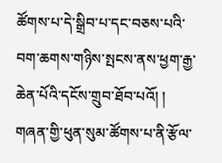ཚོགས་པ་དེ་སྒྲིབ་པ་དང་བཅས་པའི་བག་ཆགས་གཉིས་སྤངས་ནས་ཕྱག་རྒྱ་ཆེན་པོའི་དངོས་གྲུབ་ཐོབ་པའོ། ། གཞན་གྱི་ཕུན་སུམ་ཚོགས་པ་ནི་རྩོལ་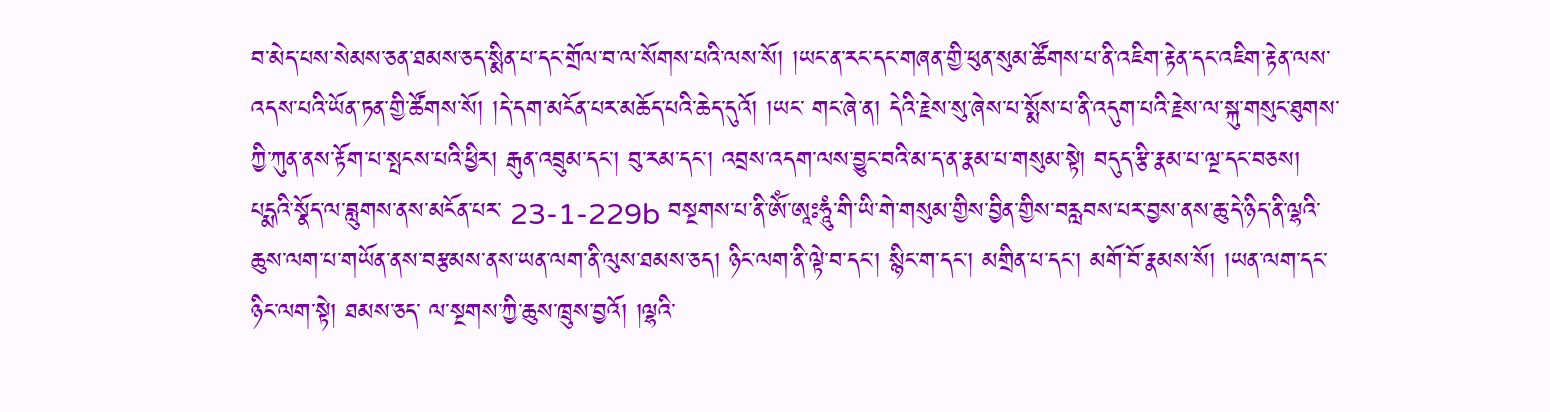བ་མེད་པས་སེམས་ཅན་ཐམས་ཅད་སྨིན་པ་དང་གྲོལ་བ་ལ་སོགས་པའི་ལས་སོ། །ཡང་ན་རང་དང་གཞན་གྱི་ཕུན་སུམ་ཚོགས་པ་ནི་འཇིག་རྟེན་དང་འཇིག་རྟེན་ལས་འདས་པའི་ཡོན་ཏན་གྱི་ཚོགས་སོ། །དེ་དག་མངོན་པར་མཆོད་པའི་ཆེད་དུའོ། །ཡང་ གང་ཞེ་ན། དེའི་རྗེས་སུ་ཞེས་པ་སྨོས་པ་ནི་འདུག་པའི་རྗེས་ལ་སྐུ་གསུང་ཐུགས་ཀྱི་ཀུན་ནས་རྟོག་པ་སྤངས་པའི་ཕྱིར། རྒུན་འབྲུམ་དང་། བུ་རམ་དང་། འབྲས་འདག་ལས་བྱུང་བའི་མ་ད་ན་རྣམ་པ་གསུམ་སྟེ། བདུད་རྩི་རྣམ་པ་ལྔ་དང་བཅས། པདྨའི་སྣོད་ལ་བླུགས་ནས་མངོན་པར་ 23-1-229b བསྔགས་པ་ནི་ཨོཾ་ཨཱཿཧཱུཾ་གི་ཡི་གེ་གསུམ་གྱིས་བྱིན་གྱིས་བརླབས་པར་བྱས་ནས་ཆུ་དེ་ཉིད་ནི་ལྷའི་ཆུས་ལག་པ་གཡོན་ནས་བརྩམས་ནས་ཡན་ལག་ནི་ལུས་ཐམས་ཅད། ཉིང་ལག་ནི་ལྟེ་བ་དང་། སྙིང་ག་དང་། མགྲིན་པ་དང་། མགོ་བོ་རྣམས་སོ། །ཡན་ལག་དང་ཉིང་ལག་སྟེ། ཐམས་ཅད་ ལ་སྔགས་ཀྱི་ཆུས་ཁྲུས་བྱའོ། །ལྷའི་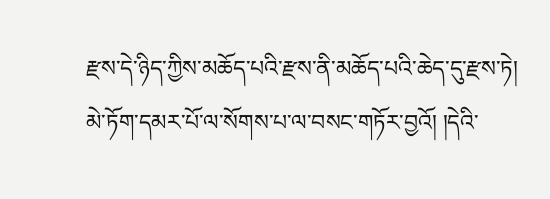རྫས་དེ་ཉིད་ཀྱིས་མཆོད་པའི་རྫས་ནི་མཆོད་པའི་ཆེད་དུ་རྫས་ཏེ། མེ་ཏོག་དམར་པོ་ལ་སོགས་པ་ལ་བསང་གཏོར་བྱའོ། །དེའི་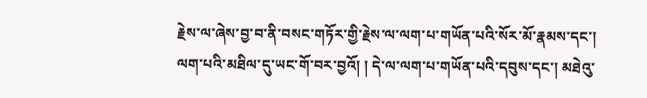རྗེས་ལ་ཞེས་བྱ་བ་ནི་བསང་གཏོར་གྱི་རྗེས་ལ་ལག་པ་གཡོན་པའི་སོར་མོ་རྣམས་དང་། ལག་པའི་མཐིལ་དུ་ཡང་གོ་བར་བྱའོ། ། དེ་ལ་ལག་པ་གཡོན་པའི་དབུས་དང་། མཐེའུ་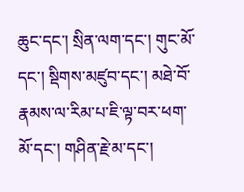ཆུང་དང་། སྲིན་ལག་དང་། གུང་མོ་དང་། སྡིགས་མཛུབ་དང་། མཐེ་བོ་རྣམས་ལ་རིམ་པ་ཇི་ལྟ་བར་ཕག་མོ་དང་། གཤིན་རྗེ་མ་དང་།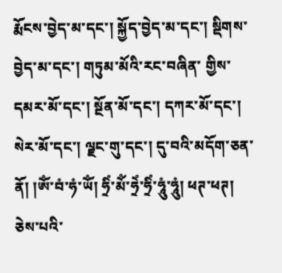རྨོངས་བྱེད་མ་དང་། སྐྱོད་བྱེད་མ་དང་། སྡིགས་བྱེད་མ་དང་། གཏུམ་མོའི་རང་བཞིན་ གྱིས་དམར་མོ་དང་། སྔོན་མོ་དང་། དཀར་མོ་དང་། སེར་མོ་དང་། ལྗང་གུ་དང་། དུ་བའི་མདོག་ཅན་ནོ། །ཨོཾ་བཾ་ཧཾ་ཡོཾ། ཧྲིཾ་མོཾ་ཧྲེཾ་ཧྲིཾ་ཧཱུཾ་ཧཱུཾ། ཕཊ་ཕཊ། ཅེས་པའི་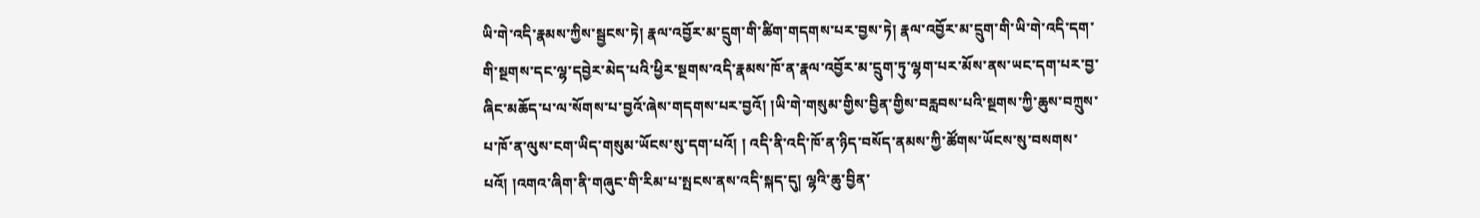ཡི་གེ་འདི་རྣམས་ཀྱིས་སྦྱངས་ཏེ། རྣལ་འབྱོར་མ་དྲུག་གི་ཚིག་གདགས་པར་བྱས་ཏེ། རྣལ་འབྱོར་མ་དྲུག་གི་ཡི་གེ་འདི་དག་ གི་སྔགས་དང་ལྷ་དབྱེར་མེད་པའི་ཕྱིར་སྔགས་འདི་རྣམས་ཁོ་ན་རྣལ་འབྱོར་མ་དྲུག་ཏུ་ལྷག་པར་མོས་ནས་ཡང་དག་པར་བྱ་ཞིང་མཆོད་པ་ལ་སོགས་པ་བྱའོ་ཞེས་གདགས་པར་བྱའོ། །ཡི་གེ་གསུམ་གྱིས་བྱིན་གྱིས་བརླབས་པའི་སྔགས་ཀྱི་ཆུས་བཀྲུས་པ་ཁོ་ན་ལུས་ངག་ཡིད་གསུམ་ཡོངས་སུ་དག་པའོ། ། འདི་ནི་འདི་ཁོ་ན་ཉིད་བསོད་ནམས་ཀྱི་ཚོགས་ཡོངས་སུ་བསགས་པའོ། །འགའ་ཞིག་ནི་གཞུང་གི་རིམ་པ་སྤངས་ནས་འདི་སྐད་དུ། ལྷའི་ཆུ་བྱིན་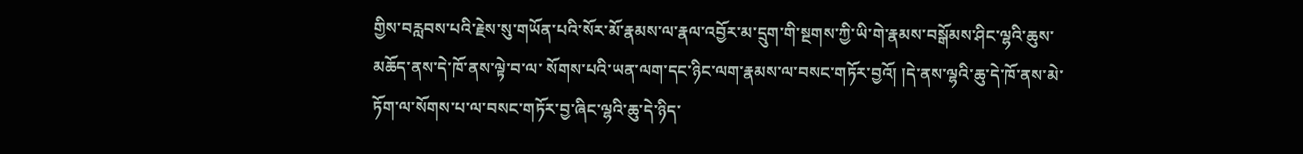གྱིས་བརླབས་པའི་རྗེས་སུ་གཡོན་པའི་སོར་མོ་རྣམས་ལ་རྣལ་འབྱོར་མ་དྲུག་གི་སྔགས་ཀྱི་ཡི་གེ་རྣམས་བསྒོམས་ཤིང་ལྷའི་ཆུས་མཆོད་ནས་དེ་ཁོ་ནས་ལྟེ་བ་ལ་ སོགས་པའི་ཡན་ལག་དང་ཉིང་ལག་རྣམས་ལ་བསང་གཏོར་བྱའོ། །དེ་ནས་ལྷའི་ཆུ་དེ་ཁོ་ནས་མེ་ཏོག་ལ་སོགས་པ་ལ་བསང་གཏོར་བྱ་ཞིང་ལྷའི་ཆུ་དེ་ཉིད་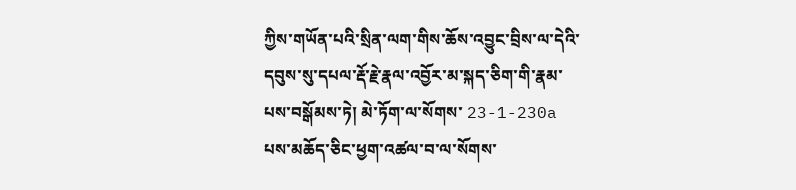ཀྱིས་གཡོན་པའི་སྲིན་ལག་གིས་ཆོས་འབྱུང་བྲིས་ལ་དེའི་དབུས་སུ་དཔལ་རྡོ་རྗེ་རྣལ་འབྱོར་མ་སྐད་ཅིག་གི་རྣམ་པས་བསྒོམས་ཏེ། མེ་ཏོག་ལ་སོགས་ 23-1-230a པས་མཆོད་ཅིང་ཕྱག་འཚལ་བ་ལ་སོགས་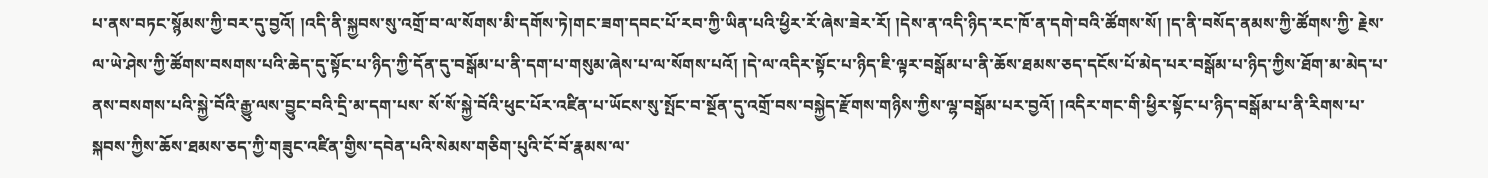པ་ནས་བཏང་སྙོམས་ཀྱི་བར་དུ་བྱའོ། །འདི་ནི་སྐྱབས་སུ་འགྲོ་བ་ལ་སོགས་མི་དགོས་ཏེ།གང་ཟག་དབང་པོ་རབ་ཀྱི་ཡིན་པའི་ཕྱིར་རོ་ཞེས་ཟེར་རོ། །དེས་ན་འདི་ཉིད་རང་ཁོ་ན་དགེ་བའི་ཚོགས་སོ། །ད་ནི་བསོད་ནམས་ཀྱི་ཚོགས་ཀྱི་ རྗེས་ལ་ཡེ་ཤེས་ཀྱི་ཚོགས་བསགས་པའི་ཆེད་དུ་སྟོང་པ་ཉིད་ཀྱི་དོན་དུ་བསྒོམ་པ་ནི་དག་པ་གསུམ་ཞེས་པ་ལ་སོགས་པའོ། །དེ་ལ་འདིར་སྟོང་པ་ཉིད་ཇི་ལྟར་བསྒོམ་པ་ནི་ཆོས་ཐམས་ཅད་དངོས་པོ་མེད་པར་བསྒོམ་པ་ཉིད་ཀྱིས་ཐོག་མ་མེད་པ་ནས་བསགས་པའི་སྐྱེ་བོའི་རྒྱུ་ལས་བྱུང་བའི་དྲི་མ་དག་པས་ སོ་སོ་སྐྱེ་བོའི་ཕུང་པོར་འཛིན་པ་ཡོངས་སུ་སྤོང་བ་སྔོན་དུ་འགྲོ་བས་བསྐྱེད་རྫོགས་གཉིས་ཀྱིས་ལྷ་བསྒོམ་པར་བྱའོ། །འདིར་གང་གི་ཕྱིར་སྟོང་པ་ཉིད་བསྒོམ་པ་ནི་རིགས་པ་སྐབས་ཀྱིས་ཆོས་ཐམས་ཅད་ཀྱི་གཟུང་འཛིན་གྱིས་དབེན་པའི་སེམས་གཅིག་པུའི་ངོ་བོ་རྣམས་ལ་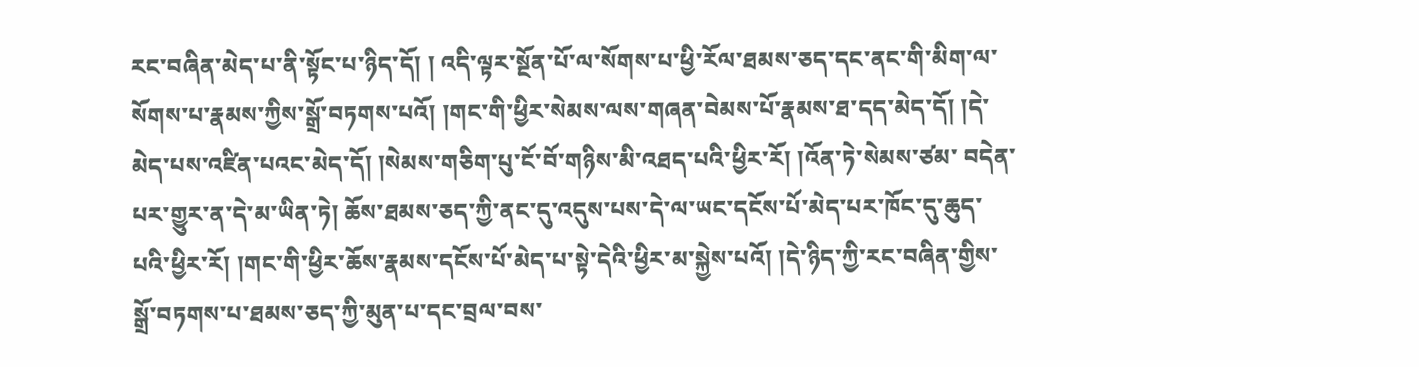རང་བཞིན་མེད་པ་ནི་སྟོང་པ་ཉིད་དོ། ། འདི་ལྟར་སྔོན་པོ་ལ་སོགས་པ་ཕྱི་རོལ་ཐམས་ཅད་དང་ནང་གི་མིག་ལ་སོགས་པ་རྣམས་ཀྱིས་སྒྲོ་བཏགས་པའོ། །གང་གི་ཕྱིར་སེམས་ལས་གཞན་བེམས་པོ་རྣམས་ཐ་དད་མེད་དོ། །དེ་མེད་པས་འཛིན་པའང་མེད་དོ། །སེམས་གཅིག་པུ་ངོ་བོ་གཉིས་མི་འཐད་པའི་ཕྱིར་རོ། །འོན་ཏེ་སེམས་ཙམ་ བདེན་པར་གྱུར་ན་དེ་མ་ཡིན་ཏེ། ཆོས་ཐམས་ཅད་ཀྱི་ནང་དུ་འདུས་པས་དེ་ལ་ཡང་དངོས་པོ་མེད་པར་ཁོང་དུ་ཆུད་པའི་ཕྱིར་རོ། །གང་གི་ཕྱིར་ཆོས་རྣམས་དངོས་པོ་མེད་པ་སྟེ་དེའི་ཕྱིར་མ་སྐྱེས་པའོ། །དེ་ཉིད་ཀྱི་རང་བཞིན་གྱིས་སྒྲོ་བཏགས་པ་ཐམས་ཅད་ཀྱི་མུན་པ་དང་བྲལ་བས་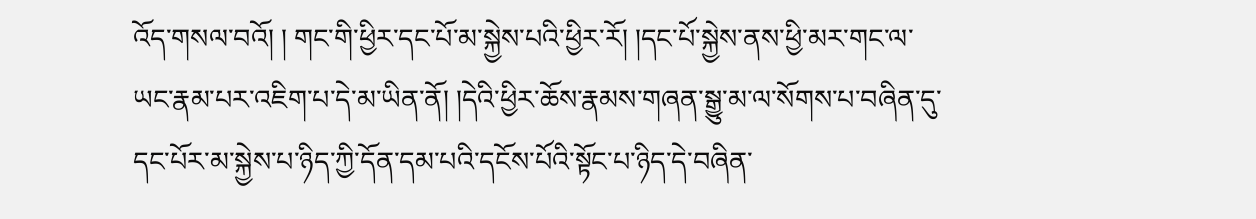འོད་གསལ་བའོ། ། གང་གི་ཕྱིར་དང་པོ་མ་སྐྱེས་པའི་ཕྱིར་རོ། །དང་པོ་སྐྱེས་ནས་ཕྱི་མར་གང་ལ་ཡང་རྣམ་པར་འཇིག་པ་དེ་མ་ཡིན་ནོ། །དེའི་ཕྱིར་ཆོས་རྣམས་གཞན་སྒྱུ་མ་ལ་སོགས་པ་བཞིན་དུ་དང་པོར་མ་སྐྱེས་པ་ཉིད་ཀྱི་དོན་དམ་པའི་དངོས་པོའི་སྟོང་པ་ཉིད་དེ་བཞིན་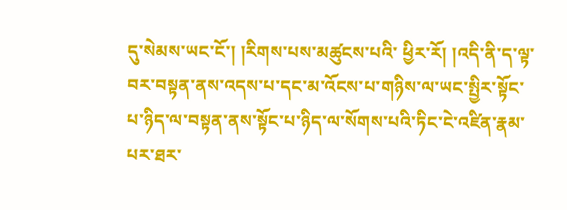དུ་སེམས་ཡང་ངོ་། །རིགས་པས་མཚུངས་པའི་ ཕྱིར་རོ། །འདི་ནི་ད་ལྟ་བར་བསྟན་ནས་འདས་པ་དང་མ་འོངས་པ་གཉིས་ལ་ཡང་སྤྱིར་སྟོང་པ་ཉིད་ལ་བསྟན་ནས་སྟོང་པ་ཉིད་ལ་སོགས་པའི་ཏིང་ངེ་འཛིན་རྣམ་པར་ཐར་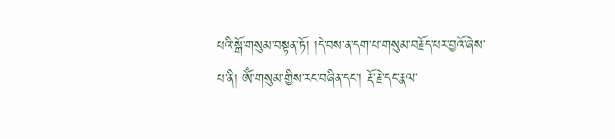པའི་སྒོ་གསུམ་བསྟན་ཏོ། །དེ་བས་ན་དག་པ་གསུམ་བརྗོད་པར་བྱའོ་ཞེས་པ་ནི། ཨོཾ་གསུམ་གྱིས་རང་བཞིན་དང་། རྡོ་རྗེ་དང་རྣལ་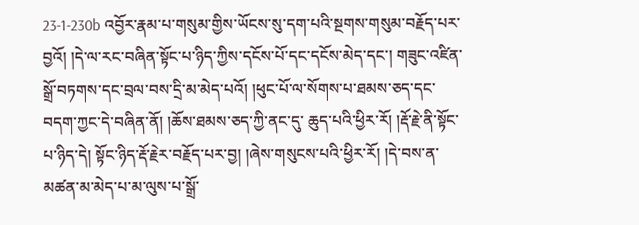23-1-230b འབྱོར་རྣམ་པ་གསུམ་གྱིས་ཡོངས་སུ་དག་པའི་སྔགས་གསུམ་བརྗོད་པར་བྱའོ། །དེ་ལ་རང་བཞིན་སྟོང་པ་ཉིད་ཀྱིས་དངོས་པོ་དང་དངོས་མེད་དང་། གཟུང་འཛིན་སྒྲོ་བཏགས་དང་བྲལ་བས་དྲི་མ་མེད་པའོ། །ཕུང་པོ་ལ་སོགས་པ་ཐམས་ཅད་དང་བདག་ཀྱང་དེ་བཞིན་ནོ། །ཆོས་ཐམས་ཅད་ཀྱི་ནང་དུ་ ཆུད་པའི་ཕྱིར་རོ། །རྡོ་རྗེ་ནི་སྟོང་པ་ཉིད་དེ། སྟོང་ཉིད་རྡོ་རྗེར་བརྗོད་པར་བྱ། །ཞེས་གསུངས་པའི་ཕྱིར་རོ། །དེ་བས་ན་མཚན་མ་མེད་པ་མ་ལུས་པ་སྒྲོ་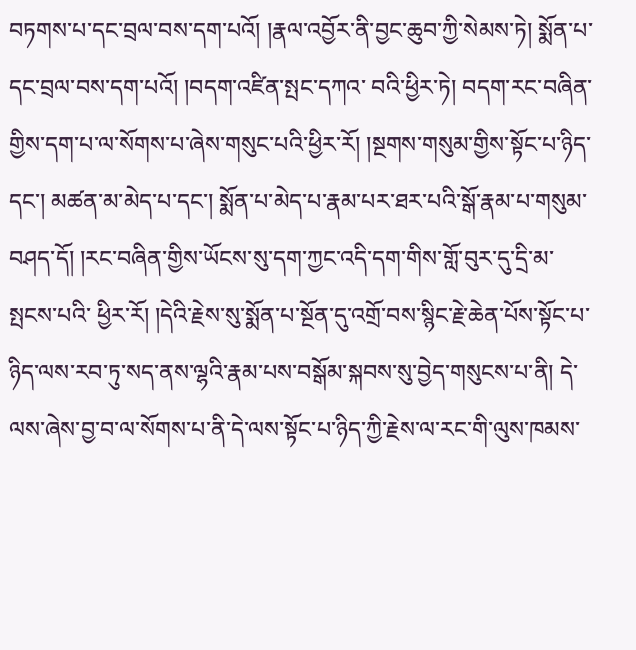བཏགས་པ་དང་བྲལ་བས་དག་པའོ། །རྣལ་འབྱོར་ནི་བྱང་ཆུབ་ཀྱི་སེམས་ཏེ། སྨོན་པ་དང་བྲལ་བས་དག་པའོ། །བདག་འཛིན་སྤང་དཀའ་ བའི་ཕྱིར་ཏེ། བདག་རང་བཞིན་གྱིས་དག་པ་ལ་སོགས་པ་ཞེས་གསུང་པའི་ཕྱིར་རོ། །སྔགས་གསུམ་གྱིས་སྟོང་པ་ཉིད་དང་། མཚན་མ་མེད་པ་དང་། སྨོན་པ་མེད་པ་རྣམ་པར་ཐར་པའི་སྒོ་རྣམ་པ་གསུམ་བཤད་དོ། །རང་བཞིན་གྱིས་ཡོངས་སུ་དག་ཀྱང་འདི་དག་གིས་གློ་བུར་དུ་དྲི་མ་སྤངས་པའི་ ཕྱིར་རོ། །དེའི་རྗེས་སུ་སྨོན་པ་སྔོན་དུ་འགྲོ་བས་སྙིང་རྗེ་ཆེན་པོས་སྟོང་པ་ཉིད་ལས་རབ་ཏུ་སད་ནས་ལྷའི་རྣམ་པས་བསྒོམ་སྐབས་སུ་བྱེད་གསུངས་པ་ནི། དེ་ལས་ཞེས་བྱ་བ་ལ་སོགས་པ་ནི་དེ་ལས་སྟོང་པ་ཉིད་ཀྱི་རྗེས་ལ་རང་གི་ལུས་ཁམས་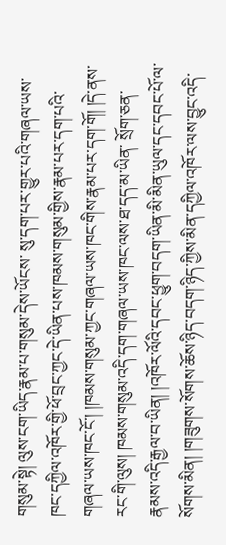གསུམ་སྟེ། ལུས་ངག་ཡིད་རྣམ་པ་གསུམ་དེས་ཡོངས་ སུ་དག་པར་གྱུར་པའི་གཞལ་ཡས་ཁང་དཀྱིལ་འཁོར་གྱི་ཕོ་བྲང་ཀྱང་དེ་ཡིན་པས་ཁམས་གསུམ་གྱིས་རྣམ་པར་དག་པའི་གཞལ་ཡས་ཁང་ངོ་། །ཁམས་གསུམ་ཀྱང་གཞལ་ཡས་ཁང་གིས་རྣམ་པར་དག་གོ། །དེ་ནས་རང་གི་ལུས། ཁམས་གསུམ་འདི་དག་གཞལ་ཡས་ཁང་ལས་ཐ་དད་མ་ཡིན་ སྲོག་ཅན་རྣམས་འདི་རྒྱལ་བ་ཡིན། །འཁོར་ལོའི་དབང་ཕྱུག་བདག་ཡིན་མི་མིན་ཡུལ་དང་དབང་པོ་ལ་སོགས་མིན། །གཟུགས་སོགས་ཆོས་ཉིད་བདག་ཉིད་ཀྱིས་མིན་དཀྱིལ་འཁོར་ལས་བྱུང་འདི་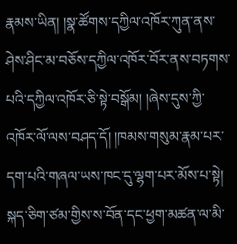རྣམས་ཡིན། །སྣ་ཚོགས་དཀྱིལ་འཁོར་ཀུན་ནས་ཤེས་ཤིང་མ་བཅོས་དཀྱིལ་འཁོར་བོར་ནས་བཏགས་ པའི་དཀྱིལ་འཁོར་ཅི་སྟེ་བསྒོམ། །ཞེས་དུས་ཀྱི་འཁོར་ལོ་ལས་བཤད་དོ། །ཁམས་གསུམ་རྣམ་པར་དག་པའི་གཞལ་ཡས་ཁང་དུ་ལྷག་པར་མོས་པ་སྟེ། སྐད་ཅིག་ཙམ་གྱིས་ས་བོན་དང་ཕྱག་མཚན་ལ་མི་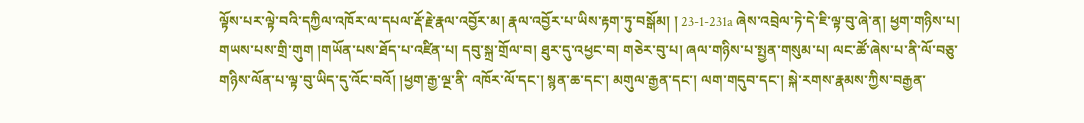ལྟོས་པར་ལྟེ་བའི་དཀྱིལ་འཁོར་ལ་དཔལ་རྡོ་རྗེ་རྣལ་འབྱོར་མ། རྣལ་འབྱོར་པ་ཡིས་རྟག་ཏུ་བསྒོམ། ། 23-1-231a ཞེས་འབྲེལ་ཏེ་དེ་ཇི་ལྟ་བུ་ཞེ་ན། ཕྱག་གཉིས་པ། གཡས་པས་གྲི་གུག །གཡོན་པས་ཐོད་པ་འཛིན་པ། དབུ་སྐྲ་གྲོལ་བ། ཐུར་དུ་འཕྱང་བ། གཅེར་བུ་པ། ཞལ་གཉིས་པ་སྤྱན་གསུམ་པ། ལང་ཚོ་ཞེས་པ་ནི་ལོ་བཅུ་གཉིས་ལོན་པ་ལྟ་བུ་ཡིད་དུ་འོང་བའོ། །ཕྱག་རྒྱ་ལྔ་ནི་ འཁོར་ལོ་དང་། སྙན་ཆ་དང་། མགུལ་རྒྱན་དང་། ལག་གདུབ་དང་། སྐེ་རགས་རྣམས་ཀྱིས་བརྒྱན་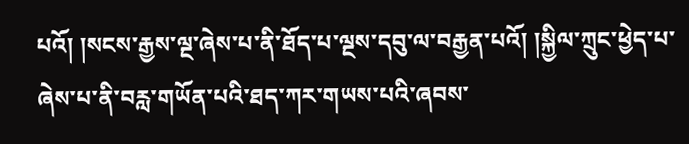པའོ། །སངས་རྒྱས་ལྔ་ཞེས་པ་ནི་ཐོད་པ་ལྔས་དབུ་ལ་བརྒྱན་པའོ། །སྐྱིལ་ཀྲུང་ཕྱེད་པ་ཞེས་པ་ནི་བརླ་གཡོན་པའི་ཐད་ཀར་གཡས་པའི་ཞབས་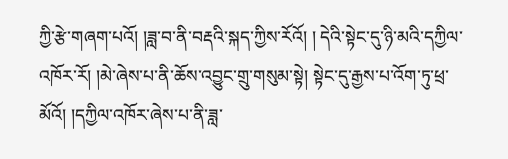ཀྱི་རྩེ་གཞག་པའོ། །ཟླ་བ་ནི་བརྡའི་སྐད་ཀྱིས་རོའོ། ། དེའི་སྟེང་དུ་ཉི་མའི་དཀྱིལ་འཁོར་རོ། །མེ་ཞེས་པ་ནི་ཆོས་འབྱུང་གྲུ་གསུམ་སྟེ། སྟེང་དུ་རྒྱས་པ་འོག་ཏུ་ཕྲ་མོའོ། །དཀྱིལ་འཁོར་ཞེས་པ་ནི་ཟླ་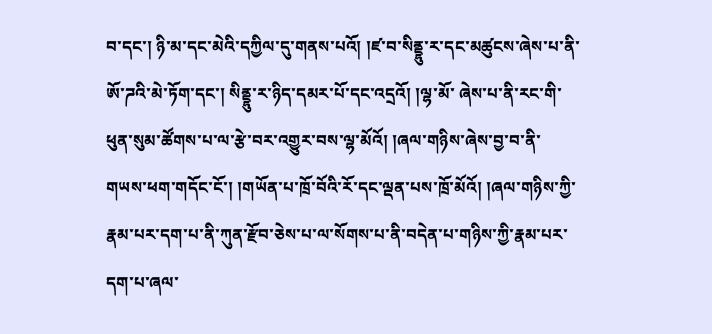བ་དང་། ཉི་མ་དང་མེའི་དཀྱིལ་དུ་གནས་པའོ། །ཛ་བ་སིནྡྷུ་ར་དང་མཚུངས་ཞེས་པ་ནི་ཨོ་ཌའི་མེ་ཏོག་དང་། སིནྡྷུ་ར་ཉིད་དམར་པོ་དང་འདྲའོ། །ལྷ་མོ་ ཞེས་པ་ནི་རང་གི་ཕུན་སུམ་ཚོགས་པ་ལ་རྩེ་བར་འགྱུར་བས་ལྷ་མོའོ། །ཞལ་གཉིས་ཞེས་བྱ་བ་ནི་གཡས་ཕག་གདོང་ངོ་། །གཡོན་པ་ཁྲོ་བོའི་རོ་དང་ལྡན་པས་ཁྲོ་མོའོ། །ཞལ་གཉིས་ཀྱི་རྣམ་པར་དག་པ་ནི་ཀུན་རྫོབ་ཅེས་པ་ལ་སོགས་པ་ནི་བདེན་པ་གཉིས་ཀྱི་རྣམ་པར་དག་པ་ཞལ་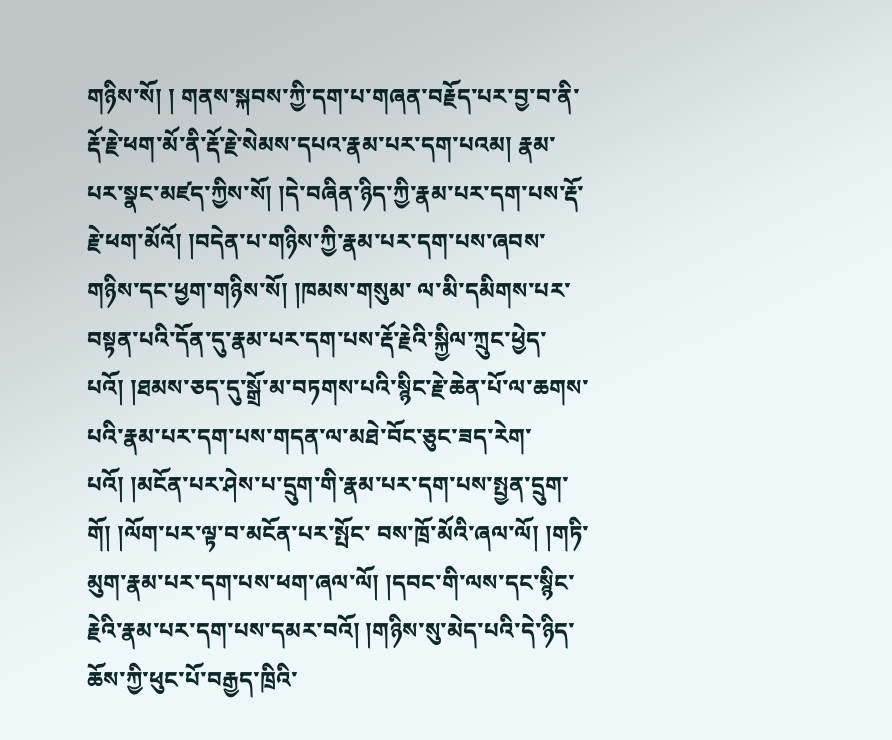གཉིས་སོ། ། གནས་སྐབས་ཀྱི་དག་པ་གཞན་བརྗོད་པར་བྱ་བ་ནི་རྡོ་རྗེ་ཕག་མོ་ནི་རྡོ་རྗེ་སེམས་དཔའ་རྣམ་པར་དག་པའམ། རྣམ་པར་སྣང་མཛད་ཀྱིས་སོ། །དེ་བཞིན་ཉིད་ཀྱི་རྣམ་པར་དག་པས་རྡོ་རྗེ་ཕག་མོའོ། །བདེན་པ་གཉིས་ཀྱི་རྣམ་པར་དག་པས་ཞབས་གཉིས་དང་ཕྱག་གཉིས་སོ། །ཁམས་གསུམ་ ལ་མི་དམིགས་པར་བསྟན་པའི་དོན་དུ་རྣམ་པར་དག་པས་རྡོ་རྗེའི་སྐྱིལ་ཀྲུང་ཕྱེད་པའོ། །ཐམས་ཅད་དུ་སྒྲོ་མ་བཏགས་པའི་སྙིང་རྗེ་ཆེན་པོ་ལ་ཆགས་པའི་རྣམ་པར་དག་པས་གདན་ལ་མཐེ་བོང་ཅུང་ཟད་རེག་པའོ། །མངོན་པར་ཤེས་པ་དྲུག་གི་རྣམ་པར་དག་པས་སྤྱན་དྲུག་གོ། །ལོག་པར་ལྟ་བ་མངོན་པར་སྤོང་ བས་ཁྲོ་མོའི་ཞལ་ལོ། །གཏི་མུག་རྣམ་པར་དག་པས་ཕག་ཞལ་ལོ། །དབང་གི་ལས་དང་སྙིང་རྗེའི་རྣམ་པར་དག་པས་དམར་བའོ། །གཉིས་སུ་མེད་པའི་དེ་ཉིད་ཆོས་ཀྱི་ཕུང་པོ་བརྒྱད་ཁྲིའི་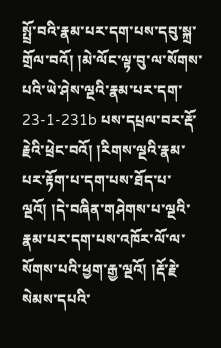སྤྲོ་བའི་རྣམ་པར་དག་པས་དབུ་སྐྲ་གྲོལ་བའོ། །མེ་ལོང་ལྟ་བུ་ལ་སོགས་པའི་ཡེ་ཤེས་ལྔའི་རྣམ་པར་དག་ 23-1-231b པས་དཔྲལ་བར་རྡོ་རྗེའི་ཕྲེང་བའོ། །རིགས་ལྔའི་རྣམ་པར་རྟོག་པ་དག་པས་ཐོད་པ་ལྔའོ། །དེ་བཞིན་གཤེགས་པ་ལྔའི་རྣམ་པར་དག་པས་འཁོར་ལོ་ལ་སོགས་པའི་ཕྱག་རྒྱ་ལྔའོ། །རྡོ་རྗེ་སེམས་དཔའི་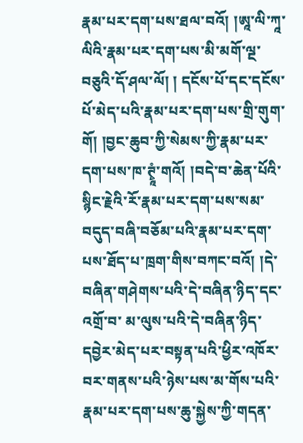རྣམ་པར་དག་པས་ཐལ་བའོ། །ཨཱ་ལི་ཀཱ་ལིའི་རྣམ་པར་དག་པས་མི་མགོ་ལྔ་བཅུའི་དོ་ཤལ་ལོ། ། དངོས་པོ་དང་དངོས་པོ་མེད་པའི་རྣམ་པར་དག་པས་གྲི་གུག་གོ། །བྱང་ཆུབ་ཀྱི་སེམས་ཀྱི་རྣམ་པར་དག་པས་ཁ་ཊྭཱཾ་གའོ། །བདེ་བ་ཆེན་པོའི་སྙིང་རྗེའི་རོ་རྣམ་པར་དག་པས་སམ་བདུད་བཞི་བཅོམ་པའི་རྣམ་པར་དག་པས་ཐོད་པ་ཁྲག་གིས་བཀང་བའོ། །དེ་བཞིན་གཤེགས་པའི་དེ་བཞིན་ཉིད་དང་འགྲོ་བ་ མ་ལུས་པའི་དེ་བཞིན་ཉིད་དབྱེར་མེད་པར་བསྟན་པའི་ཕྱིར་འཁོར་བར་གནས་པའི་ཉེས་པས་མ་གོས་པའི་རྣམ་པར་དག་པས་ཆུ་སྐྱེས་ཀྱི་གདན་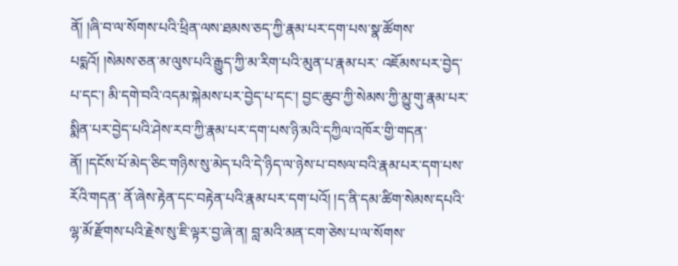ནོ། །ཞི་བ་ལ་སོགས་པའི་ཕྲིན་ལས་ཐམས་ཅད་ཀྱི་རྣམ་པར་དག་པས་སྣ་ཚོགས་པདྨའོ། །སེམས་ཅན་མ་ལུས་པའི་རྒྱུད་ཀྱི་མ་རིག་པའི་མུན་པ་རྣམ་པར་ འཇོམས་པར་བྱེད་པ་དང་། མི་དགེ་བའི་འདམ་སྐེམས་པར་བྱེད་པ་དང་། བྱང་ཆུབ་ཀྱི་སེམས་ཀྱི་མྱུ་གུ་རྣམ་པར་སྨིན་པར་བྱེད་པའི་ཤེས་རབ་ཀྱི་རྣམ་པར་དག་པས་ཉི་མའི་དཀྱིལ་འཁོར་གྱི་གདན་ནོ། །དངོས་པོ་མེད་ཅིང་གཉིས་སུ་མེད་པའི་དེ་ཉིད་ལ་ཉེས་པ་བསལ་བའི་རྣམ་པར་དག་པས་རོའི་གདན་ ནོ་ཞེས་རྟེན་དང་བརྟེན་པའི་རྣམ་པར་དག་པའོ། །ད་ནི་དམ་ཚིག་སེམས་དཔའི་ལྷ་མོ་རྫོགས་པའི་རྗེས་སུ་ཇི་ལྟར་བྱ་ཞེ་ན། བླ་མའི་མན་ངག་ཅེས་པ་ལ་སོགས་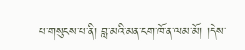པ་གསུངས་པ་ནི། བླ་མའི་མན་ངག་ཁོ་ན་ལམ་མོ། །དེས་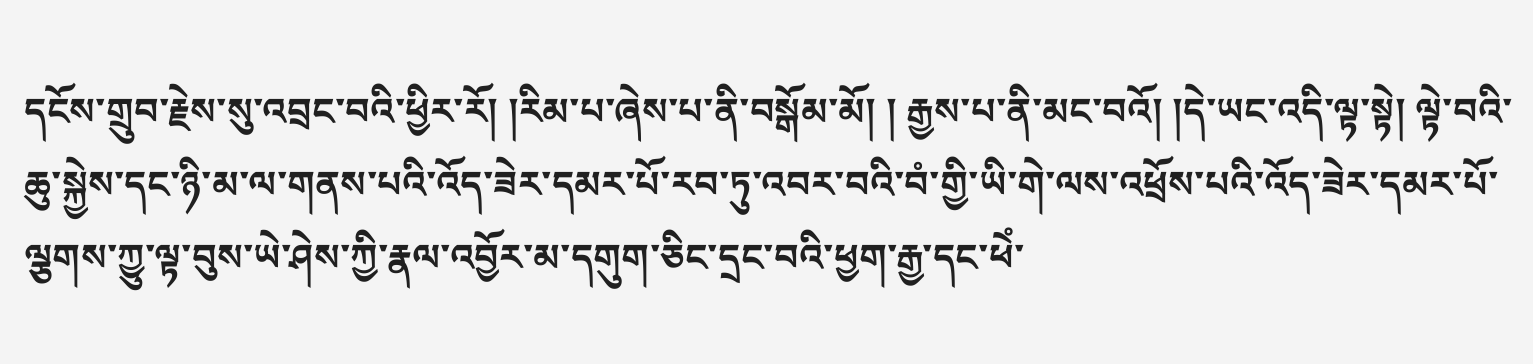དངོས་གྲུབ་རྗེས་སུ་འབྲང་བའི་ཕྱིར་རོ། །རིམ་པ་ཞེས་པ་ནི་བསྒོམ་མོ། ། རྒྱས་པ་ནི་མང་བའོ། །དེ་ཡང་འདི་ལྟ་སྟེ། ལྟེ་བའི་ཆུ་སྐྱེས་དང་ཉི་མ་ལ་གནས་པའི་འོད་ཟེར་དམར་པོ་རབ་ཏུ་འབར་བའི་བཾ་གྱི་ཡི་གེ་ལས་འཕྲོས་པའི་འོད་ཟེར་དམར་པོ་ལྕགས་ཀྱུ་ལྟ་བུས་ཡེ་ཤེས་ཀྱི་རྣལ་འབྱོར་མ་དགུག་ཅིང་དྲང་བའི་ཕྱག་རྒྱ་དང་ཕེཾ་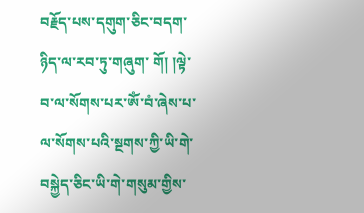བརྗོད་པས་དགུག་ཅིང་བདག་ཉིད་ལ་རབ་ཏུ་གཞུག་ གོ། །ལྟེ་བ་ལ་སོགས་པར་ཨོཾ་བཾ་ཞེས་པ་ལ་སོགས་པའི་སྔགས་ཀྱི་ཡི་གེ་བསྐྱེད་ཅིང་ཡི་གེ་གསུམ་གྱིས་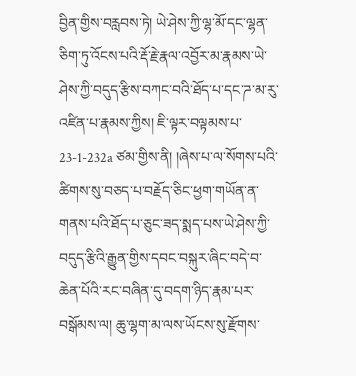བྱིན་གྱིས་བརླབས་ཏེ། ཡེ་ཤེས་ཀྱི་ལྷ་མོ་དང་ལྷན་ཅིག་ཏུ་འོངས་པའི་རྡོ་རྗེ་རྣལ་འབྱོར་མ་རྣམས་ཡེ་ཤེས་ཀྱི་བདུད་རྩིས་བཀང་བའི་ཐོད་པ་དང་ཌ་མ་རུ་འཛིན་པ་རྣམས་ཀྱིས། ཇི་ལྟར་བལྟམས་པ་ 23-1-232a ཙམ་གྱིས་ནི། །ཞེས་པ་ལ་སོགས་པའི་ཚིགས་སུ་བཅད་པ་བརྗོད་ཅིང་ཕྱག་གཡོན་ན་གནས་པའི་ཐོད་པ་ཅུང་ཟད་སྨད་པས་ཡེ་ཤེས་ཀྱི་བདུད་རྩིའི་རྒྱུན་གྱིས་དབང་བསྐུར་ཞིང་བདེ་བ་ཆེན་པོའི་རང་བཞིན་དུ་བདག་ཉིད་རྣམ་པར་བསྒོམས་ལ། ཆུ་ལྷག་མ་ལས་ཡོངས་སུ་རྫོགས་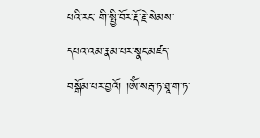པའི་རང་ གི་སྤྱི་བོར་རྡོ་རྗེ་སེམས་དཔའ་འམ་རྣམ་པར་སྣང་མཛད་བསྒོམ་པར་བྱའོ། །ཨོཾ་སརྦ་ཏ་ཐཱ་ག་ཏ་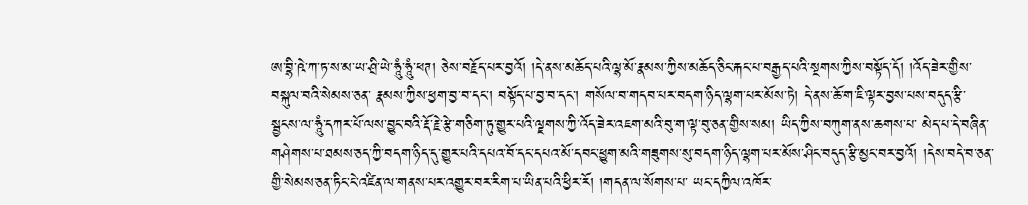ཨ་བྷི་ཥེ་ཀ་ཏ་ས་མ་ཡ་ཤྲི་ཡེ་ཧཱུཾ་ཧཱུཾ་ཕཊ། ཅེས་བརྗོད་པར་བྱའོ། །དེ་ནས་མཆོད་པའི་ལྷ་མོ་རྣམས་ཀྱིས་མཆོད་ཅིང་རྐང་པ་བརྒྱད་པའི་སྔགས་ཀྱིས་བསྟོད་དོ། །འོད་ཟེར་གྱིས་བསྐུལ་བའི་སེམས་ཅན་ རྣམས་ཀྱིས་ཕྱག་བྱ་བ་དང་། བསྟོད་པ་བྱ་བ་དང་། གསོལ་བ་གདབ་པར་བདག་ཉིད་ལྷག་པར་མོས་ཏེ། དེ་ནས་ཆོ་ག་ཇི་ལྟར་བྱས་པས་བདུད་རྩི་སྦྱངས་ལ་ཧཱུཾ་དཀར་པོ་ལས་བྱུང་བའི་རྡོ་རྗེ་རྩེ་གཅིག་ཏུ་གྱུར་པའི་ལྗགས་ཀྱི་འོད་ཟེར་འཇག་མའི་བུ་ག་ལྟ་བུ་ཅན་གྱིས་སམ། ཡིད་ཀྱིས་བཀུག་ནས་ཆགས་པ་ མེད་པ་དེ་བཞིན་གཤེགས་པ་ཐམས་ཅད་ཀྱི་བདག་ཉིད་དུ་གྱུར་པའི་དཔའ་བོ་དང་དཔའ་མོ་དབང་ཕྱུག་མའི་གཟུགས་སུ་བདག་ཉིད་ལྷག་པར་མོས་ཤིང་བདུད་རྩི་མྱང་བར་བྱའོ། །དེས་བདེ་བ་ཅན་གྱི་སེམས་ཅན་ཏིང་ངེ་འཛིན་ལ་གནས་པར་འགྱུར་བར་རིག་པ་ཡིན་པའི་ཕྱིར་རོ། །གདན་ལ་སོགས་པ་ ཡང་དཀྱིལ་འཁོར་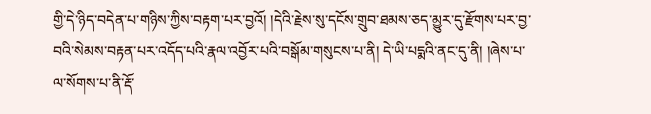གྱི་དེ་ཉིད་བདེན་པ་གཉིས་ཀྱིས་བརྟག་པར་བྱའོ། །དེའི་རྗེས་སུ་དངོས་གྲུབ་ཐམས་ཅད་མྱུར་དུ་རྫོགས་པར་བྱ་བའི་སེམས་བརྟན་པར་འདོད་པའི་རྣལ་འབྱོར་པའི་བསྒོམ་གསུངས་པ་ནི། དེ་ཡི་པདྨའི་ནང་དུ་ནི། །ཞེས་པ་ལ་སོགས་པ་ནི་རྡོ་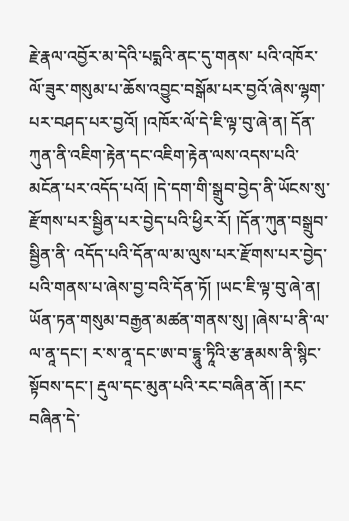རྗེ་རྣལ་འབྱོར་མ་དེའི་པདྨའི་ནང་དུ་གནས་ པའི་འཁོར་ལོ་ཟུར་གསུམ་པ་ཆོས་འབྱུང་བསྒོམ་པར་བྱའོ་ཞེས་ལྷག་པར་བཤད་པར་བྱའོ། །འཁོར་ལོ་དེ་ཇི་ལྟ་བུ་ཞེ་ན། དོན་ཀུན་ནི་འཇིག་རྟེན་དང་འཇིག་རྟེན་ལས་འདས་པའི་མངོན་པར་འདོད་པའོ། །དེ་དག་གི་སྒྲུབ་བྱེད་ནི་ཡོངས་སུ་རྫོགས་པར་སྦྱིན་པར་བྱེད་པའི་ཕྱིར་རོ། །དོན་ཀུན་བསྒྲུབ་སྦྱིན་ནི་ འདོད་པའི་དོན་ལ་མ་ལུས་པར་རྫོགས་པར་བྱེད་པའི་གནས་པ་ཞེས་བྱ་བའི་དོན་ཏོ། །ཡང་ཇི་ལྟ་བུ་ཞེ་ན། ཡོན་ཏན་གསུམ་བརྒྱན་མཚན་གནས་སུ། །ཞེས་པ་ནི་ལ་ལ་ནཱ་དང་། ར་ས་ནཱ་དང་ཨ་བ་དྷཱུ་ཏཱིའི་རྩ་རྣམས་ནི་སྙིང་སྟོབས་དང་། རྡུལ་དང་མུན་པའི་རང་བཞིན་ནོ། །རང་བཞིན་དེ་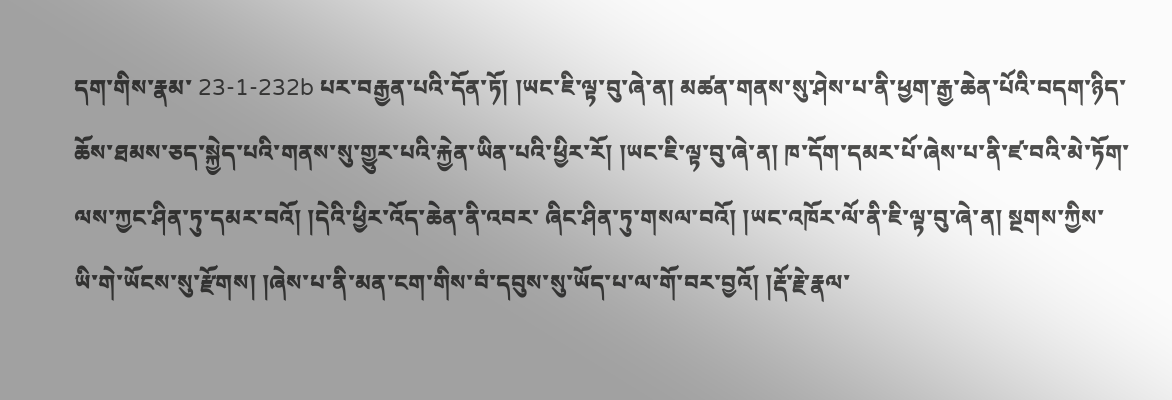དག་གིས་རྣམ་ 23-1-232b པར་བརྒྱན་པའི་དོན་ཏོ། །ཡང་ཇི་ལྟ་བུ་ཞེ་ན། མཚན་གནས་སུ་ཤེས་པ་ནི་ཕྱག་རྒྱ་ཆེན་པོའི་བདག་ཉིད་ཆོས་ཐམས་ཅད་སྐྱེད་པའི་གནས་སུ་གྱུར་པའི་རྐྱེན་ཡིན་པའི་ཕྱིར་རོ། །ཡང་ཇི་ལྟ་བུ་ཞེ་ན། ཁ་དོག་དམར་པོ་ཞེས་པ་ནི་ཛ་བའི་མེ་ཏོག་ལས་ཀྱང་ཤིན་ཏུ་དམར་བའོ། །དེའི་ཕྱིར་འོད་ཆེན་ནི་འབར་ ཞིང་ཤིན་ཏུ་གསལ་བའོ། །ཡང་འཁོར་ལོ་ནི་ཇི་ལྟ་བུ་ཞེ་ན། སྔགས་ཀྱིས་ཡི་གེ་ཡོངས་སུ་རྫོགས། །ཞེས་པ་ནི་མན་ངག་གིས་བཾ་དབུས་སུ་ཡོད་པ་ལ་གོ་བར་བྱའོ། །རྡོ་རྗེ་རྣལ་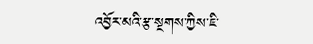འབྱོར་མའི་རྩ་སྔགས་ཀྱིས་ཇི་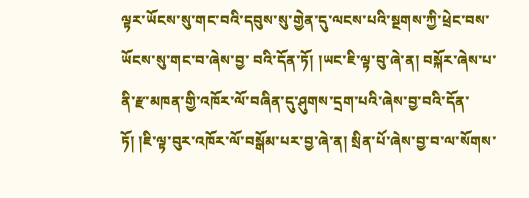ལྟར་ཡོངས་སུ་གང་བའི་དབུས་སུ་གྱེན་དུ་ལངས་པའི་སྔགས་ཀྱི་ཕྲེང་བས་ཡོངས་སུ་གང་བ་ཞེས་བྱ་ བའི་དོན་ཏོ། །ཡང་ཇི་ལྟ་བུ་ཞེ་ན། བསྐོར་ཞེས་པ་ནི་རྫ་མཁན་གྱི་འཁོར་ལོ་བཞིན་དུ་ཤུགས་དྲག་པའི་ཞེས་བྱ་བའི་དོན་ཏོ། །ཇི་ལྟ་བུར་འཁོར་ལོ་བསྒོམ་པར་བྱ་ཞེ་ན། སྲིན་པོ་ཞེས་བྱ་བ་ལ་སོགས་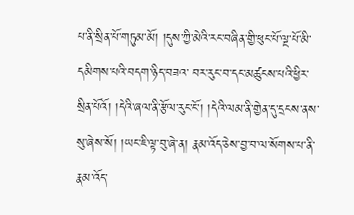པ་ནི་སྲིན་པོ་གཏུམ་མོ། །དུས་ཀྱི་མེའི་རང་བཞིན་གྱི་ཕུང་པོ་ལྔ་པོ་མི་དམིགས་པའི་བདག་ཉིད་བཟའ་ བར་རུང་བ་དང་མཚུངས་པའི་ཕྱིར་སྲིན་པོའོ། །དེའི་ཞལ་ནི་རྩོལ་རུང་ངོ་། །དེའི་ལམ་ནི་གྱེན་དུ་དྲངས་ནས་སུ་ཞེས་སོ། །ཡང་ཇི་ལྟ་བུ་ཞེ་ན། རྣམ་འོད་ཅེས་བྱ་བ་ལ་སོགས་པ་ནི་རྣམ་འོད་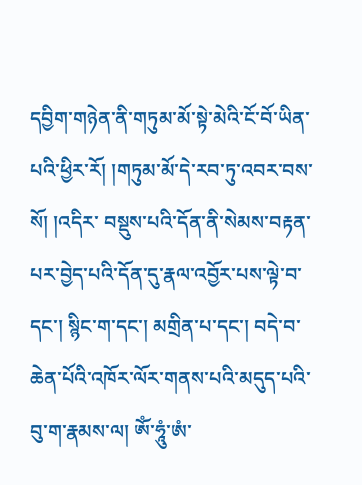དབྱིག་གཉེན་ནི་གཏུམ་མོ་སྟེ་མེའི་ངོ་བོ་ཡིན་པའི་ཕྱིར་རོ། །གཏུམ་མོ་དེ་རབ་ཏུ་འབར་བས་སོ། །འདིར་ བསྡུས་པའི་དོན་ནི་སེམས་བརྟན་པར་བྱེད་པའི་དོན་དུ་རྣལ་འབྱོར་པས་ལྟེ་བ་དང་། སྙིང་ག་དང་། མགྲིན་པ་དང་། བདེ་བ་ཆེན་པོའི་འཁོར་ལོར་གནས་པའི་མདུད་པའི་བུ་ག་རྣམས་ལ། ཨོཾ་ཧཱུཾ་ཨཾ་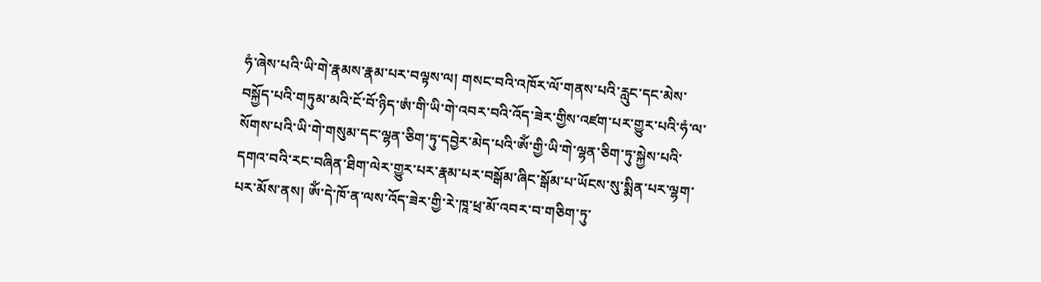ཧཾ་ཞེས་པའི་ཡི་གེ་རྣམས་རྣམ་པར་བལྟས་ལ། གསང་བའི་འཁོར་ལོ་གནས་པའི་རླུང་དང་མེས་ བསྐྱོད་པའི་གཏུམ་མའི་ངོ་བོ་ཉིད་ཨཾ་གི་ཡི་གེ་འབར་བའི་འོད་ཟེར་གྱིས་འཛག་པར་གྱུར་པའི་ཧཾ་ལ་སོགས་པའི་ཡི་གེ་གསུམ་དང་ལྷན་ཅིག་ཏུ་དབྱེར་མེད་པའི་ཨོཾ་གྱི་ཡི་གེ་ལྷན་ཅིག་ཏུ་སྐྱེས་པའི་དགའ་བའི་རང་བཞིན་ཐིག་ལེར་གྱུར་པར་རྣམ་པར་བསྒོམ་ཞིང་སྒོམ་པ་ཡོངས་སུ་སྨིན་པར་ལྷག་པར་མོས་ནས། ཨོཾ་དེ་ཁོ་ན་ལས་འོད་ཟེར་གྱི་རེ་ཁཱ་ཕྲ་མོ་འབར་བ་གཅིག་ཏུ་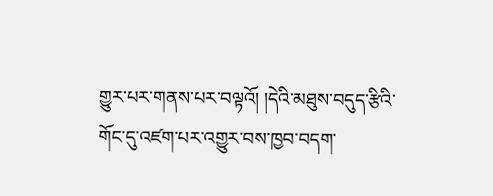གྱུར་པར་གནས་པར་བལྟའོ། །དེའི་མཐུས་བདུད་རྩིའི་གོང་དུ་འཛག་པར་འགྱུར་བས་ཁྱབ་བདག་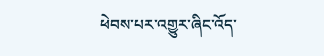ཕེབས་པར་འགྱུར་ཞིང་འོད་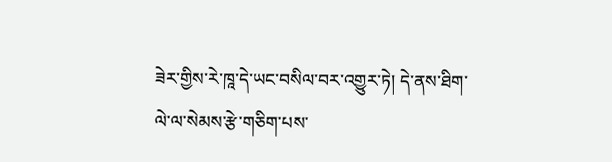ཟེར་གྱིས་རེ་ཁཱ་དེ་ཡང་བསིལ་བར་འགྱུར་ཏེ། དེ་ནས་ཐིག་ལེ་ལ་སེམས་རྩེ་གཅིག་པས་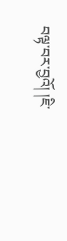བལྟ་བར་བྱའོ། །ཇི་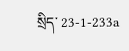སྲིད་ 23-1-233a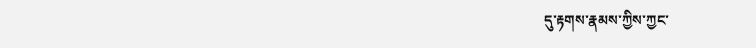དུ་རྟགས་རྣམས་ཀྱིས་ཀྱང་